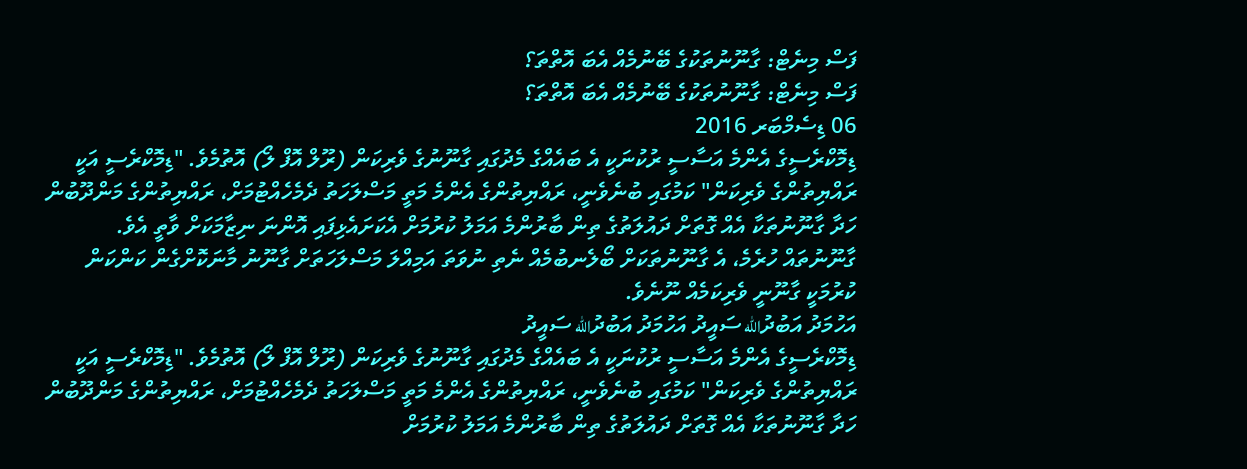ފަސް މިނެޓް: ގާނޫނުތަކުގެ ބޭނުމެއް އެބަ އޮތްތަ؟
ފަސް މިނެޓް: ގާނޫނުތަކުގެ ބޭނުމެއް އެބަ އޮތްތަ؟
06 ޑިސެމްބަރ 2016
ޑިމޮކްރެސީގެ އެންމެ އަސާސީ ރުކުނަކީ އެ ބައެއްގެ މެދުގައި ގާނޫނުގެ ވެރިކަން (ރޫލް އޮފް ލޯ) އޮތުމެވެ. "ޑިމޮކްރެސީ އަކީ ރައްޔިތުންގެ ވެރިކަން" ކަމުގައި ބުނެވެނީ، ރައްޔިތުންގެ އެންމެ މަތީ މަސްލަހަތު ދެމެހެއްޓުމަށް، ރައްޔިތުންގެ މަންދޫބުން ހަދާ ގާނޫނުތަކާ އެއް ގޮތަށް ދައުލަތުގެ ތިން ބާރުންމެ އަމަލު ކުރުމަށް އެކަށައެޅިފައި އޮންނަ ނިޒާމަކަށް ވާތީ އެވެ. ގާނޫނުތައް ހުރެމެ، އެ ގާނޫނުތަކަށް ބޯލެނބުމެއް ނެތި ނުވަތަ އަމިއްލަ މަސްލަހަތަށް ގާނޫނު މާނަކޮށްގެން ކަންކަން ކުރުމަކީ ގާނޫނީ ވެރިކަމެއް ނޫނެވެ.
އަހުމަދު އަބުދުالله ސައީދު އަހުމަދު އަބުދުالله ސައީދު
ޑިމޮކްރެސީގެ އެންމެ އަސާސީ ރުކުނަކީ އެ ބައެއްގެ މެދުގައި ގާނޫނުގެ ވެރިކަން (ރޫލް އޮފް ލޯ) އޮތުމެވެ. "ޑިމޮކްރެސީ އަކީ ރައްޔިތުންގެ ވެރިކަން" ކަމުގައި ބުނެވެނީ، ރައްޔިތުންގެ އެންމެ މަތީ މަސްލަހަތު ދެމެހެއްޓުމަށް، ރައްޔިތުންގެ މަންދޫބުން ހަދާ ގާނޫނުތަކާ އެއް ގޮތަށް ދައުލަތުގެ ތިން ބާރުންމެ އަމަލު ކުރުމަށް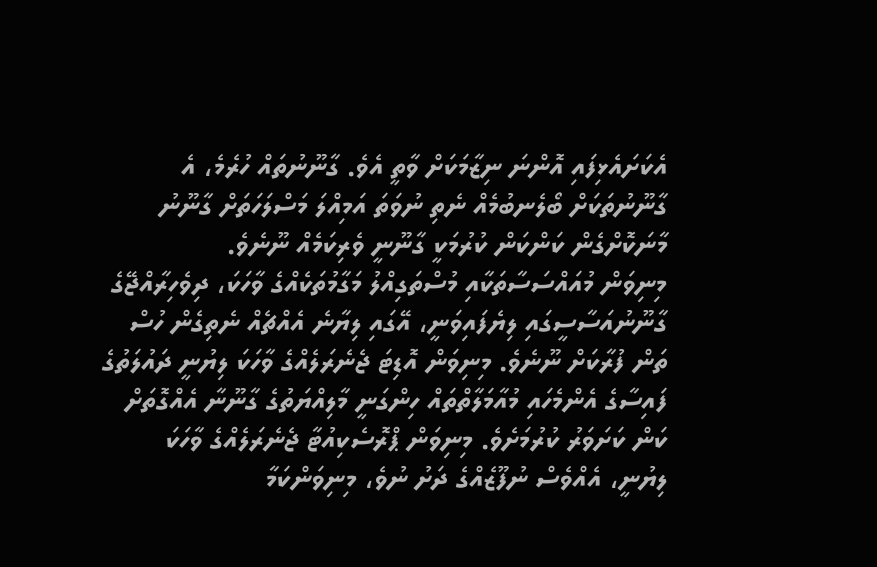އެކަށައެޅިފައި އޮންނަ ނިޒާމަކަށް ވާތީ އެވެ. ގާނޫނުތައް ހުރެމެ، އެ ގާނޫނުތަކަށް ބޯލެނބުމެއް ނެތި ނުވަތަ އަމިއްލަ މަސްލަހަތަށް ގާނޫނު މާނަކޮށްގެން ކަންކަން ކުރުމަކީ ގާނޫނީ ވެރިކަމެއް ނޫނެވެ.
މިނިވަން މުއައްސަސާތަކާއި މުސްތަގިއްލު މަގާމުތަކެއްގެ ވާހަކަ، ދިވެހިރާއްޖޭގެ ގާނޫނުއަސާސީގައި ލިޔެފައިވަނީ، އޭގައި ލިޔާނެ އެއްޗެއް ނެތިގެން ހުސް ތަން ފުރާކަށް ނޫނެވެ. މިނިވަން އޮޑިޓަ ޖެނެރަލެއްގެ ވާހަކަ ލިޔުނީ ދައުލަތުގެ ފައިސާގެ އެންމެހައި މުއާމަލާތްތައް ހިންގަނީ މާލިއްޔަތުގެ ގާނޫނާ އެއްގޮތަށް ކަން ކަށަވަރު ކުރުމަށެވެ. މިނިވަން ޕްރޮސެކިއުޓާ ޖެނެރަލެއްގެ ވާހަކަ ލިޔުނީ، އެއްވެސް ނުފޫޒެއްގެ ދަށު ނުވެ، މިނިވަންކަމާ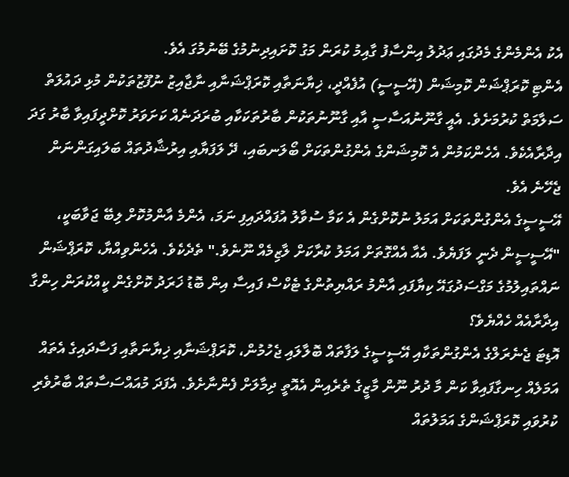އެކު އެންމެންގެ މެދުގައި ޢަދުލު އިންސާފު ގާއިމު ކުރަން މަގު ކޮށައިދިނުމުގެ ބޭނުމުގަ އެވެ.
އެންޓި ކޮރަޕްޝަން ކޮމިޝަން (އޭސީސީ) އުފެއްދީ، ޚިޔާނަތާއި ކޮރަޕްޝަނާއި ނާޖާއިޒު ނުފޫޒުތަކުން މުޅި ދައުލަތް ސަލާމަތް ކުރުމަށެވެ. އެއީ ގާނޫނުއަސާސީ އާއި ގާނޫނުތަކުން ބާރުތަކަކާއި ބުރަދަނެއް ކަށަވަރު ކޮށްދީފައިވާ ބާރު ގަދަ އިދާރާއެކެވެ. އެހެންކަމުން އެ ކޮމިޝަންގެ އެންގުންތަކަށް ބޯލަނބައި، ދޭ ލަފަޔާއި އިރުޝާދުތައް ބަލައިގަންނަން ޖެހޭނެ އެވެ.
އޭސީސީގެ އެންގުންތަކަށް އަމަލު ނުކޮށްގެން އެ ކަމާ ސުވާލު އުފައްދައިފި ނަމަ، އެންމެ އާންމުކޮށް ލިބޭ ޖަވާބަކީ، "އޭސީސީން ދެނީ ލަފަޔެވެ. އެއާ އެއްގޮތަށް އަމަލު ކުރާކަށް ލާޒިމެއް ނޫނެވެ." ތެދެކެވެ. އެހެންވިއްޔާ، ކޮރަޕްޝަން ނައްތައިލުމުގެ މަގްސަދުގައޭ ކިޔާފައި އާންމު ރައްޔިތުންގެ ޓެކްސް ފައިސާ އިން ބޮޑު ޚަރަދު ކޮށްގެން ކީއްކުރަން ހިންގާ އިދާރާއެއް ހެއްޔެވެ؟
އޮޑިޓަ ޖެނެރަލްގެ އެންގުންތަކާއި އޭސީސީގެ ލަފާތައް ބޮލާލައި ޖެހުމުން، ކޮރަޕްޝަނާއި ޚިޔާނަތާއި ފަސާދައިގެ އެތައް އަމަލެއް ހިނގާފައިވާ ކަން މާ ދުރު ނޫން މާޒީގެ ތެރެއިން އެއޮތީ ދިމާލަށް ފެންނާށެވެ. އެފަދަ މުއައްސަސާތައް ބާރުވެރި ކުރުވައި ކޮރަޕްޝަންގެ އަމަލުތައް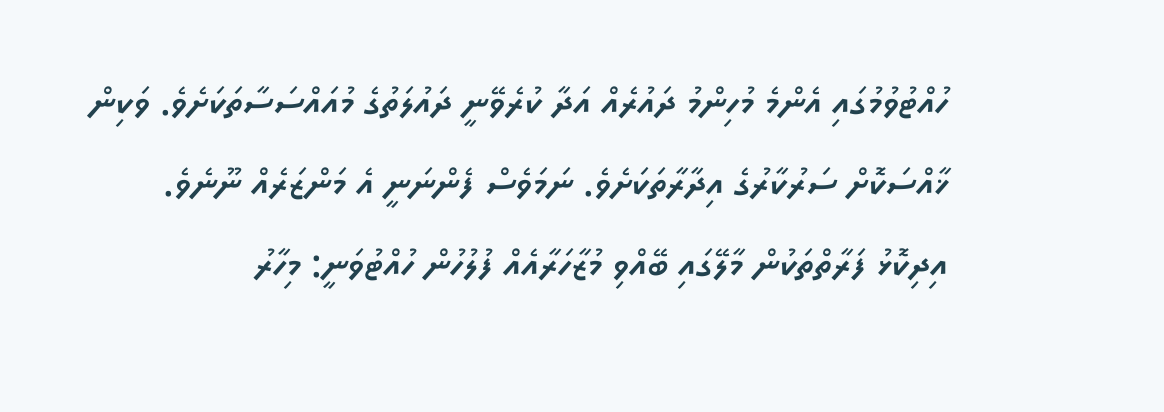ހުއްޓުވުމުގައި އެންމެ މުހިންމު ދައުރެއް އަދާ ކުރެވޭނީ ދައުލަތުގެ މުއައްސަސާތަކަށެވެ. ވަކިން ޚާއްސަކޮށް ސަރުކާރުގެ އިދާރާތަކަށެވެ. ނަމަވެސް ފެންނަނީ އެ މަންޒަރެއް ނޫނެވެ.
އިދިކޮޅު ފަރާތްތަކުން މާލޭގައި ބޭއްވި މުޒާހަރާއެއް ފުލުހުން ހުއްޓުވަނީ: މިހާރު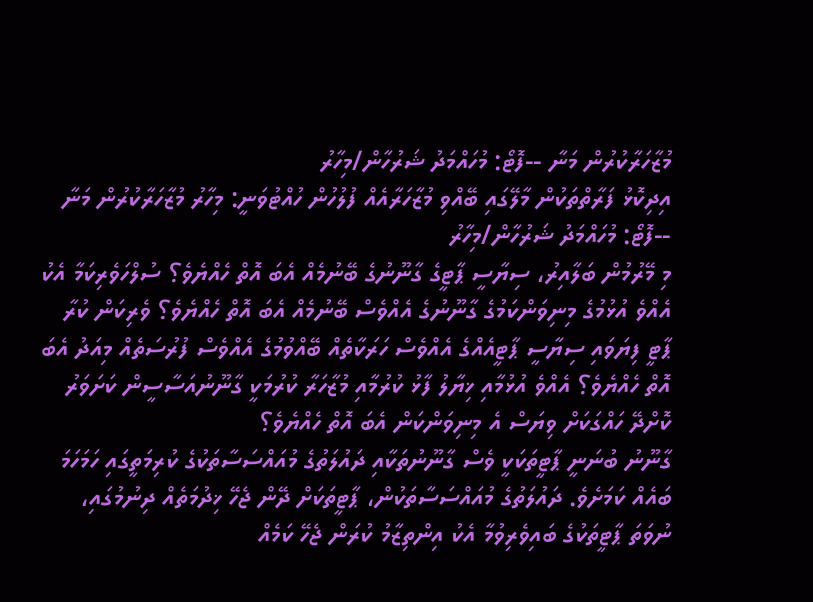މުޒާހަރާކުރުން މަނާ --ފޮޓޯ: މުހައްމަދު ޝަރުހާން/މިހާރު
އިދިކޮޅު ފަރާތްތަކުން މާލޭގައި ބޭއްވި މުޒާހަރާއެއް ފުލުހުން ހުއްޓުވަނީ: މިހާރު މުޒާހަރާކުރުން މަނާ --ފޮޓޯ: މުހައްމަދު ޝަރުހާން/މިހާރު
މި މޭރުމުން ބަލާއިރު، ސިޔާސީ ޕާޓީގެ ގާނޫނުގެ ބޭނުމެއް އެބަ އޮތް ހެއްޔެވެ؟ ސުލްހަވެރިކަމާ އެކު އެއްވެ އުޅުމުގެ މިނިވަންކަމުގެ ގާނޫނުގެ އެއްވެސް ބޭނުމެއް އެބަ އޮތް ހެއްޔެވެ؟ ވެރިކަން ކުރާ ޕާޓީ ފިޔަވައި ސިޔާސީ ޕާޓީއެއްގެ އެއްވެސް ހަރަކާތެއް ބޭއްވުމުގެ އެއްވެސް ފުރުސަތެއް މިއަދު އެބަ އޮތް ހެއްޔެވެ؟ އެއްވެ އުޅުމާއި ޚިޔާލު ފާޅު ކުރުމާއި މުޒާހަރާ ކުރުމަކީ ގާނޫނުއަސާސީން ކަށަވަރު ކޮށްދޭ ހައްގަކަށް ވިޔަސް އެ މިނިވަންކަން އެބަ އޮތް ހެއްޔެވެ؟
ގާނޫނު ބުނަނީ ޕާޓީތަކަކީ ވެސް ގާނޫނުތަކާއި ދައުލަތުގެ މުއައްސަސާތަކުގެ ކުރިމަތީގައި ހަމަހަމަ ބައެއް ކަމަށެވެ. ދައުލަތުގެ މުއައްސަސާތަކުން، ޕާޓީތަކަށް ދޭން ޖެހޭ ޚިދުމަތެއް ދިނުމުގައި، ނުވަތަ ޕާޓީތަކުގެ ބައިވެރިވުމާ އެކު އިންތިޒާމު ކުރަން ޖެހޭ ކަމެއް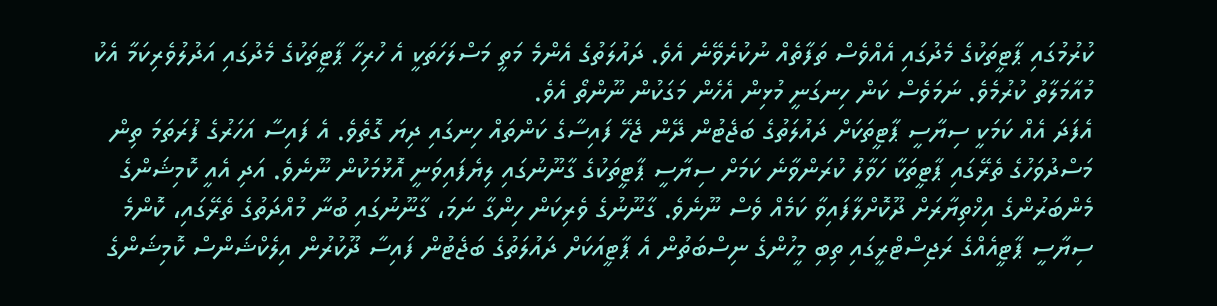ކުރުމުގައި ޕާޓީތަކުގެ މެދުގައި އެއްވެސް ތަފާތެއް ނުކުރެވޭނެ އެވެ. ދައުލަތުގެ އެންމެ މަތީ މަސްލަހަތަކީ އެ ހުރިހާ ޕާޓީތަކުގެ މެދުގައި އަދުލުވެރިކަމާ އެކު މުއާމަލާތު ކުރުމެވެ. ނަމަވެސް ކަން ހިނގަނީ މުޅިން އެހެން މަގަކުން ނޫންތޯ އެވެ.
އެފަދަ އެއް ކަމަކީ ސިޔާސީ ޕާޓީތަކަށް ދައުލަތުގެ ބަޖެޓުން ދޭން ޖެހޭ ފައިސާގެ ކަންތައް ހިނގައި ދިޔަ ގޮތެވެ. އެ ފައިސާ އަހަރުގެ ފުރަތަމަ ތިން މަސްދުވަހުގެ ތެރޭގައި ޕާޓީތަކާ ހަވާލު ކުރަންވާނެ ކަމަށް ސިޔާސީ ޕާޓީތަކުގެ ގާނޫނުގައި ލިޔެފައިވަނީ އޮޅުމަކުން ނޫނެވެ. އަދި އެއީ ކޮމިޝަންގެ މެންބަރުންގެ އިޚްތިޔާރަށް ދޫކޮށްލާފައިވާ ކަމެއް ވެސް ނޫނެވެ. ގާނޫނުގެ ވެރިކަން ހިންގާ ނަމަ، ގާނޫނުގައި ބުނާ މުއްދަތުގެ ތެރޭގައި، ކޮންމެ ސިޔާސީ ޕާޓީއެއްގެ ރަޖިސްޓްރީގައި ތިބި މީހުންގެ ނިސްބަތުން އެ ޕާޓީއަކަށް ދައުލަތުގެ ބަޖެޓުން ފައިސާ ދޫކުރުން އިލެކްޝަންސް ކޮމިޝަންގެ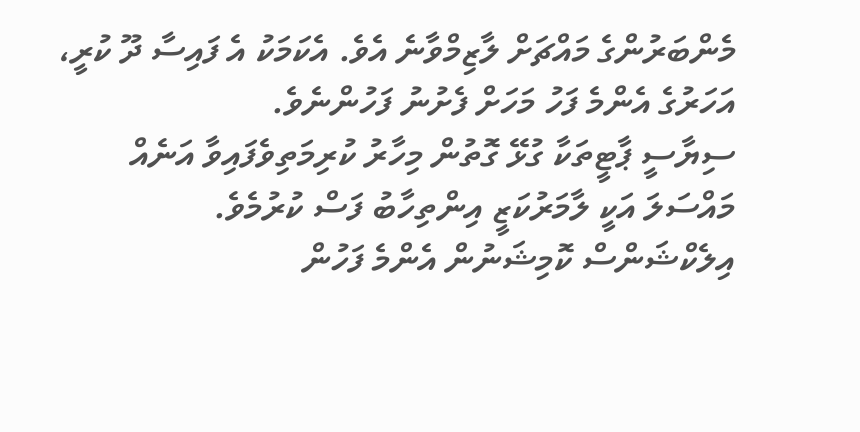މެންބަރުންގެ މައްޗަށް ލާޒިމްވާނެ އެވެ. އެކަމަކު އެ ފައިސާ ދޫ ކުރީ، އަހަރުގެ އެންމެ ފަހު މަހަށް ފެށުނު ފަހުންނެވެ.
ސިޔާސީ ޕާޓީތަކާ ގުޅޭ ގޮތުން މިހާރު ކުރިމަތިވެފައިވާ އަނެއް މައްސަލަ އަކީ ލާމަރުކަޒީ އިންތިހާބު ފަސް ކުރުމެވެ. އިލެކްޝަންސް ކޮމިޝަނުން އެންމެ ފަހުން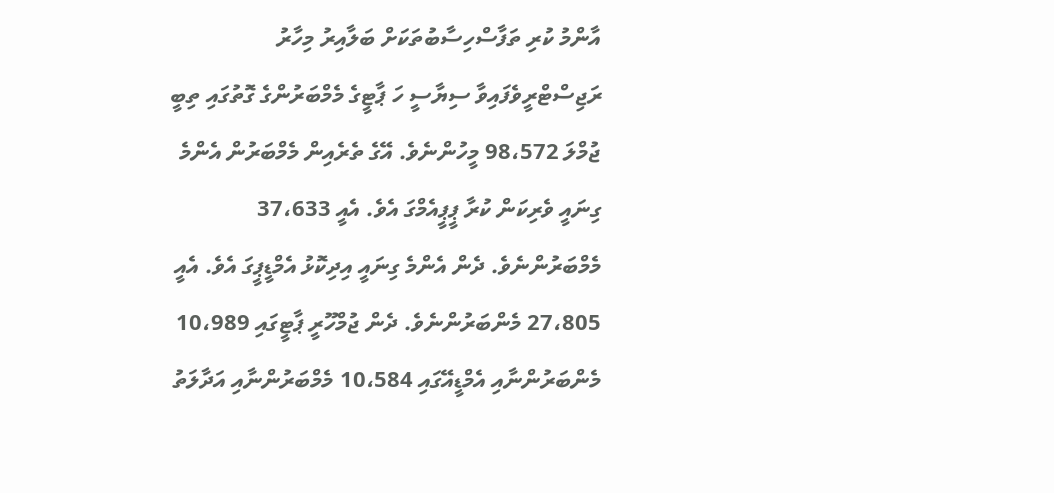އާންމު ކުރި ތަފާސްހިސާބުތަކަށް ބަލާއިރު މިހާރު ރަޖިސްޓްރީވެފައިވާ ސިޔާސީ ހަ ޕާޓީގެ މެމްބަރުންގެ ގޮތުގައި ތިބީ ޖުމްލަ 98،572 މީހުންނެވެ. އޭގެ ތެރެއިން މެމްބަރުން އެންމެ ގިނައީ ވެރިކަން ކުރާ ޕީޕީއެމްގަ އެވެ. އެއީ 37،633 މެމްބަރުންނެވެ. ދެން އެންމެ ގިނައީ އިދިކޮޅު އެމްޑީޕީގަ އެވެ. އެއީ 27،805 މެންބަރުންނެވެ. ދެން ޖުމްހޫރީ ޕާޓީގައި 10،989 މެންބަރުންނާއި އެމްޑީއޭގައި 10،584 މެމްބަރުންނާއި އަދާލަތު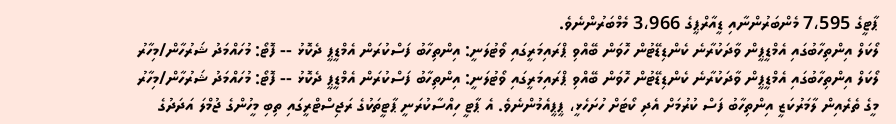ޕާޓީގެ 7،595 މެންބަރުންނާއި ޑީއާރްޕީގެ 3،966 މެމްބަރުންނެވެ.
ލޯކަލް އިންތިހާބުގައި އެމްޑީޕީން ވާދަކުރާނެ ކެންޑިޑޭޓުން ހޮވަން ބޭއްވި ޕްރައިމަރީގައި ވޯޓުލަނީ: އިންތިހާބު ފަސްކުރަން އެމްޑީޕީ ދެކޮޅު -- ފޮޓޯ: މުހައްމަދު ޝަރުހާން/މިހާރު
ލޯކަލް އިންތިހާބުގައި އެމްޑީޕީން ވާދަކުރާނެ ކެންޑިޑޭޓުން ހޮވަން ބޭއްވި ޕްރައިމަރީގައި ވޯޓުލަނީ: އިންތިހާބު ފަސްކުރަން އެމްޑީޕީ ދެކޮޅު -- ފޮޓޯ: މުހައްމަދު ޝަރުހާން/މިހާރު
މީގެ ތެރެއިން ލާމަރުކަޒީ އިންތިހާބު ފަސް ކުރުމަށް އެދި ކޯޓަށް ހުށަހެޅީ، ޕީޕީއެމުންނެވެ. އެ ޕާޓީ ހިއްސާކުރަނީ ޕާޓީތަކުގެ ރަޖިސްޓްރީގައި ތިބި މީހުންގެ ޖުމްލަ އަދަދުގެ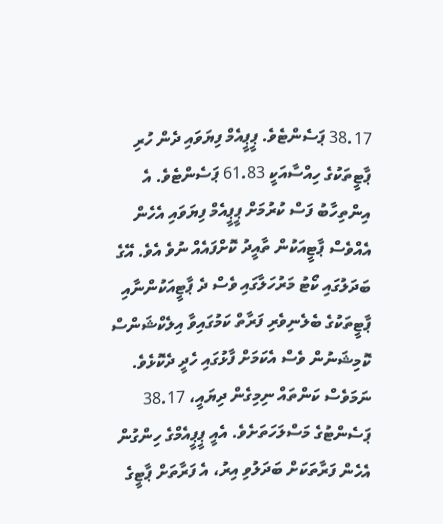38.17 ޕަސެންޓެވެ. ޕީޕީއެމް ފިޔަވައި ދެން ހުރި ޕާޓީތަކުގެ ހިއްސާއަކީ 61.83 ޕަސެންޓެވެ. އެ އިންތިހާބު ފަސް ކުރުމަށް ޕީޕީއެމް ފިޔަވައި އެހެން އެއްވެސް ޕާޓީއަކުން ތާއީދު ކޮށްފައެއް ނުވެ އެވެ. އޭގެ ބަދަލުގައި ކޯޓު މަރުހަލާގައި ވެސް ދެ ޕާޓީއަކުންނާއި ޕާޓީތަކުގެ ބެލެނިވެރި ފަރާތް ކަމުގައިވާ އިލެކްޝަންސް ކޮމިޝަނުން ވެސް އެކަމަށް ފާޅުގައި ހެދީ ދެކޮޅެވެ.
ނަމަވެސް ކަންތައް ނިމިގެން ދިޔައީ، 38.17 ޕަސެންޓުގެ މަސްލަހަތަށެވެ. އެއީ ޕީޕީއެމްގެ ހިންގުން އެހެން ފަރާތަކަށް ބަދަލުވި އިރު، އެ ފަރާތަށް ޕާޓީގެ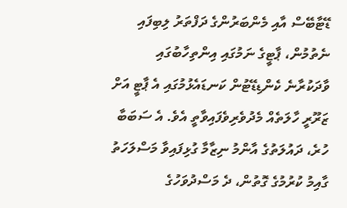ޑޭޓާބޭސް އާއި މެންބަރުންގެ ދަފްތަރު ލިބިފައި ނެތުމުން، ޕާޓީގެ ނަމުގައި އިންތިހާބުގައި ވާދަކުރާނެ ކެންޑިޑޭޓުން ކަނޑައެޅުމުގައި އެ ޕާޓީ އަށް ޒަރޫރީ ހާލަތެއް މެދުވެރިވެފައިވާތީ އެވެ. އެ ސަބަބާ ހުރެ، ދައުލަތުގެ އާންމު ނިޒާމާ ގުޅިފައިވާ މަސްލަހަތު ގާއިމު ކުރުމުގެ ގޮތުން، ދެ މަސްދުވަހުގެ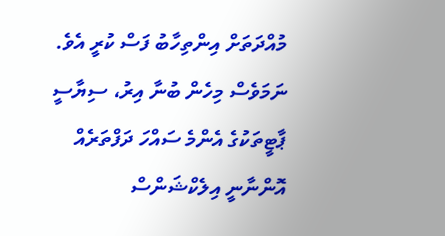މުއްދަތަށް އިންތިހާބު ފަސް ކުރީ އެވެ.
ނަމަވެސް މިހެން ބުނާ އިރު، ސިޔާސީ ޕާޓީތަކުގެ އެންމެ ސައްހަ ދަފްތަރެއް އޮންނާނީ އިލެކްޝަންސް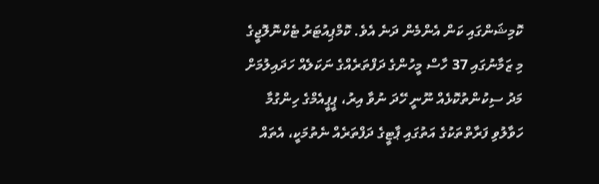ކޮމިޝަންގައި ކަން އެންމެން ދަނެ އެވެ. ކޮމްޕިއުޓަރު ޓެކްނޮލޮޖީގެ މި ޒަމާނުގައި 37 ހާސް މީހުންގެ ދަފްތަރެއްގެ ނަކަލެއް ހަދައިލުމަށް މަދު ސިކުންތުކޮޅެއް ނޫނީ ހޭދަ ނުވާ އިރު، ޕީޕީއެމްގެ ހިންގުމާ ހަވާލުވި ފަރާތްތަކުގެ އަތުގައި ޕާޓީގެ ދަފްތަރެއް ނެތުމަކީ، އެތައް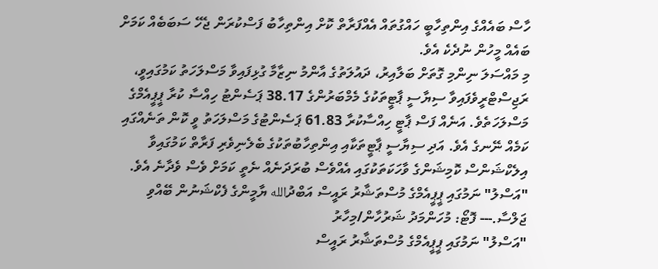ހާސް ބައެއްގެ އިންތިހާބީ ހައްގުތައް އެއްފަރާތް ކޮށް އިންތިހާބު ފަސްކުރަން ޖެހޭ ސަބަބެއް ކަމަށް ބައެއް މީހުން ނުދެކެ އެވެ.
މި މައްސަލަ ނިންމި ގޮތަށް ބަލާއިރު، ދައުލަތުގެ އާންމު ނިޒާމާ ގުޅިފައިވާ މަސްލަހަތު ކަމުގައިވީ، ރަޖިސްޓްރީވެފައިވާ ސިޔާސީ ޕާޓީތަކުގެ މެމްބަރުންގެ 38.17 ޕަސެންޓު ހިއްސާ ކުރާ ޕީޕީއެމްގެ މަސްލަހަތެވެ. އަނެއް ފަސް ޕާޓީ ހިއްސާކުރާ 61.83 ޕަސެންޓުގެ މަސްލަހަތު ވީ ކޮން ތަނެއްގައި ކަމެއް ނޭނގެ އެވެ. އަދި ސިޔާސީ ޕާޓީތަކާއި އިންތިހާބުތަކުގެ ބެލެނިވެރި ފަރާތް ކަމުގައިވާ އިލެކްޝަންސް ކޮމިޝަންގެ ވާހަކަތަކުގައި އެއްވެސް ބުރަދަނެއް ނެތީ ކަމަށް ވެސް ވެދާނެ އެވެ.
"އަސްލު" ނަމުގައި ޕީޕީއެމްގެ މުސްތަޝާރު ރައީސް އަބްދުالله ޔާމީންގެ ފެކްޝަނުން ބޭއްވި ޖަލްސާ.--- ފޮޓޯ: މުހަންމަދު ޝަރުހާން/މިހާރު
"އަސްލު" ނަމުގައި ޕީޕީއެމްގެ މުސްތަޝާރު ރައީސް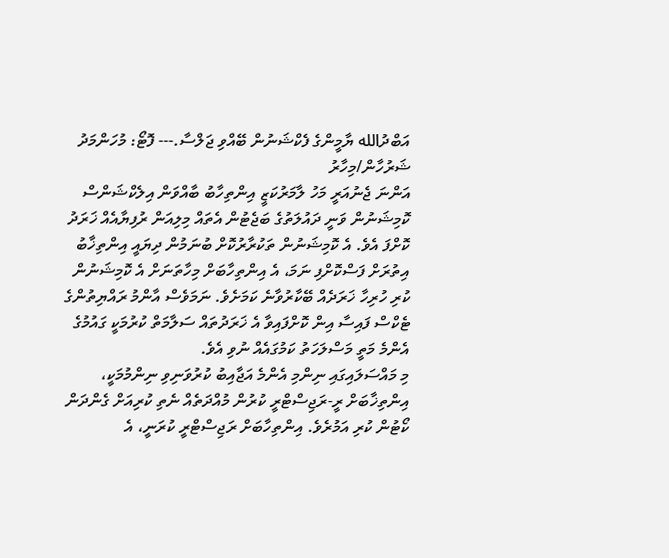އަބްދުالله ޔާމީންގެ ފެކްޝަނުން ބޭއްވި ޖަލްސާ.--- ފޮޓޯ: މުހަންމަދު ޝަރުހާން/މިހާރު
އަންނަ ޖެނުއަރީ މަހު ލާމަރުކަޒީ އިންތިހާބު ބާއްވަން އިލެކްޝަންސް ކޮމިޝަނުން ވަނީ ދައުލަތުގެ ބަޖެޓުން އެތައް މިލިއަން ރުފިޔާއެއް ޚަރަދު ކޮށްފަ އެވެ. އެ ކޮމިޝަނުން ތަކުރާރުކޮށް ބުނަމުން ދިޔައީ އިންތިޚާބު އިތުރަށް ފަސްކޮށްފި ނަމަ، އެ އިންތިހާބަށް މިހާތަނަށް އެ ކޮމިޝަނުން ކުރި ހުރިހާ ޚަރަދެއް ބޭކާރުވާނެ ކަމަށެވެ. ނަމަވެސް އާންމު ރައްޔިތުންގެ ޓެކްސް ފައިސާ އިން ކޮށްފައިވާ އެ ޚަރަދުތައް ސަލާމަތް ކުރުމަކީ ގައުމުގެ އެންމެ މަތީ މަސްލަހަތު ކަމުގައެއް ނުވި އެވެ.
މި މައްސަލައިގައި ނިންމި އެންމެ އަޖާއިބު ކުރުވަނިވި ނިންމުމަކީ، އިންތިޚާބަށް ރީ-ރަޖިސްޓްރީ ކުރުން މުއްދަތެއް ނެތި ކުރިއަށް ގެންދަން ކޯޓުން ކުރި އަމުރެވެ. އިންތިހާބަށް ރަޖިސްޓްރީ ކުރަނީ، އެ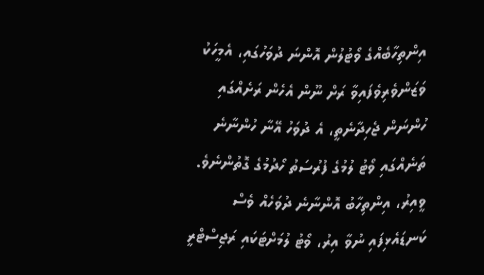އިންތިހާބެއްގެ ވޯޓުލުން އޮންނަ ދުވަހުގައި، އެމީހަކު ވަޒަންވެރިވެފައިވާ ރަށް ނޫން އެހެން ރަށެއްގައި ހުންނަން ޖެހިދާނެތީ، އެ ދުވަހު އޭނާ ހުންނާނެ ތަނެއްގައި ވޯޓު ލުމުގެ ފުރުސަތު ހޯދުމުގެ ގޮތުންނެވެ.
ވީއިރު، އިންތިހާބު އޮންނާނެ ދުވަހެއް ވެސް ކަނޑައެޅިފައި ނުވާ އިރު، ވޯޓު ލުމަށްޓަކައި ރަޖިސްޓްރީ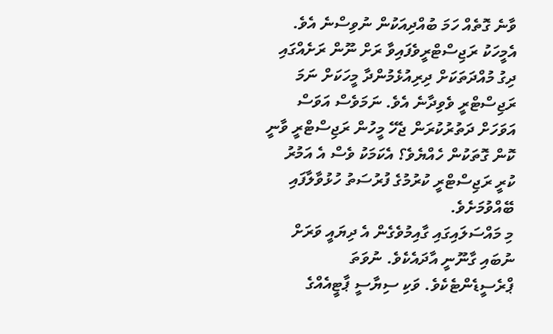ވާނެ ގޮތެއް ހަމަ ބުއްދިއަކުން ނުވިސްނެ އެވެ. އެމީހަކު ރަޖިސްޓްރީވެފައިވާ ރަށް ނޫން ރަށެއްގައި ދިގު މުއްދަތަކަށް ދިރިއުޅެމުންދާ މީހަކަށް ނަމަ ރަޖިސްޓްރީ ވެވިދާނެ އެވެ. ނަމަވެސް އަވަސް އަވަހަށް ދަތުރުކުރަން ޖެހޭ މީހުން ރަޖިސްޓްރީ ވާނީ ކޮން ގޮތަކުން ހެއްޔެވެ؟ އެކަމަކު ވެސް އެ އަމުރު ކުރީ ރަޖިސްޓްރީ ކުރުމުގެ ފުރުސަތު ހުޅުވާލާފައި ބޭއްވުމަށެވެ.
މި މައްސަލައިގައި ގާއިމުވެގެން އެ ދިޔައީ ވަރަށް ނުބައި ގާނޫނީ އާދައެކެވެ. ނުވަތަ ޕްރެސީޑެންޓެކެވެ. ވަކި ސިޔާސީ ޕާޓީއެއްގެ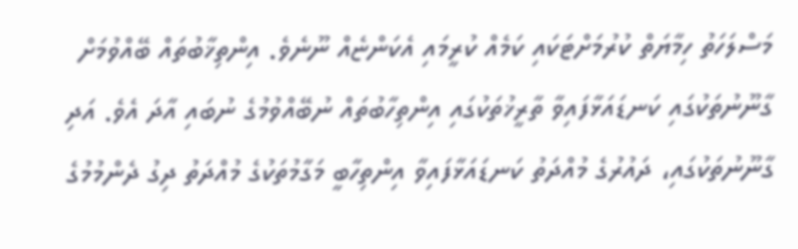މަސްލަހަތު ހިމާޔަތް ކުރުމަށްޓަކައި ކަމެއް ކުރީމައި އެކަންޏެއް ނޫނެވެ. އިންތިޚާބުތައް ބޭއްވުމަށް ގާނޫނުތަކުގައި ކަނޑައަޅާފައިވާ ތާރީޚުތަކުގައި އިންތިހާބުތައް ނުބޭއްވުމުގެ ނުބައި އާދަ އެވެ. އަދި ގާނޫނުތަކުގައި، ދައުރުގެ މުއްދަތު ކަނޑައަޅާފައިވާ އިންތިހާބީ މަގާމުތަކުގެ މުއްދަތު ދިގު ދެންމުމުގެ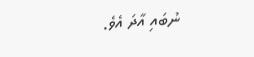ނުބައި އާދަ އެވެ.